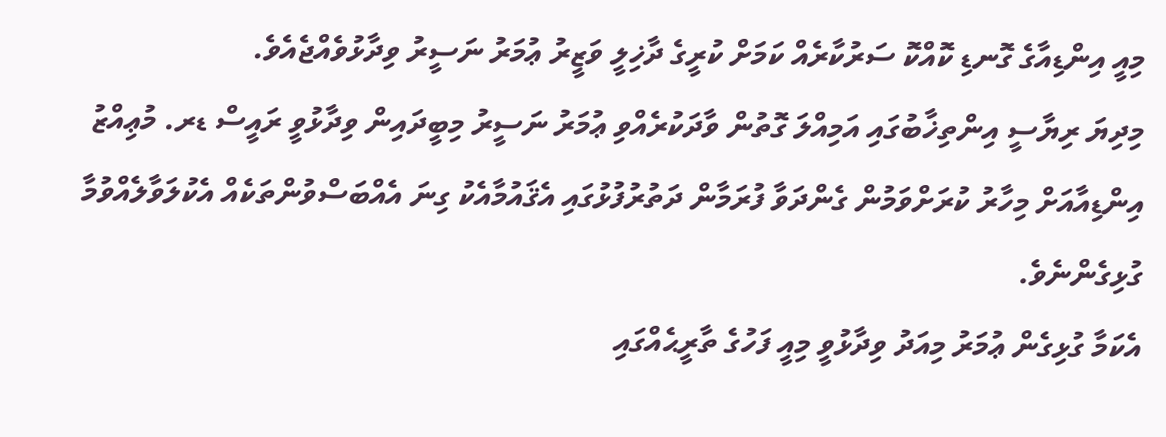މިއީ އިންޑިއާގެ ގޮނޑި ކޮއްކޮ ސަރުކާރެއް ކަމަށް ކުރީގެ ދާޚިލީ ވަޒީރު ޢުމަރު ނަސީރު ވިދާޅުވެއްޖެއެވެ.
މިދިޔަ ރިޔާސީ އިންތިޚާބުގައި އަމިއްލަ ގޮތުން ވާދަކުރެއްވި ޢުމަރު ނަސީރު މިބީދައިން ވިދާޅުވީ ރައީސް ޑރ. މުޢިއްޒު އިންޑިއާއަށް މިހާރު ކުރަށްވަމުން ގެންދަވާ ފުރަމާން ދަތުރުފުޅުގައި އެޤައުމާއެކު ގިނަ އެއްބަސްވުންތަކެއް އެކުލަވާލެއްވުމާ ގުޅިގެންނެވެ.
އެކަމާ ގުޅިގެން ޢުމަރު މިއަދު ވިދާޅުވީ މިއީ ފަހުގެ ތާރީޙެއްގައި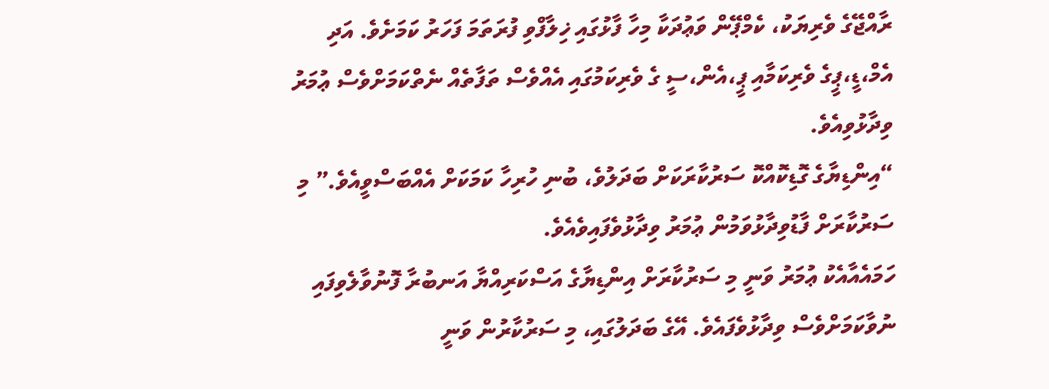ރާއްޖޭގެ ވެރިޔަކު، ކެމްޕޭން ވަޢުދަކާ މިހާ ފާޅުގައި ޚިލާފްވި ފުރަތަމަ ފަހަރު ކަމަށެވެ. އަދި އެމް،ޑީ،ޕީގެ ވެރިކަމާއި ޕީ،އެން،ސީ ގެ ވެރިކަމުގައި އެއްވެސް ތަފާތެއް ނެތްކަމަށްވެސް ޢުމަރު ވިދާޅުވިއެވެ.
“އިންޑިޔާގެ ގޮޑިކޮއްކޮ ސަރުކާރަކަށް ބަދަލުވެ، ބުނި ހުރިހާ ކަމަކަށް އެއްބަސްވީއެވެ.” މި ސަރުކާރަށް ފާޑުވިދާޅުވަމުން ޢުމަރު ވިދާޅުވެފައިވެއެވެ.
ހަމައެއާއެކު ޢުމަރު ވަނީ މި ސަރުކާރަށް އިންޑިޔާގެ އަސްކަރިއްޔާ އަނބުރާ ފޮނުވާލެވިފައި ނުވާކަމަށްވެސް ވިދާޅުވެފައެވެ. އޭގެ ބަދަލުގައި، މި ސަރުކާރުން ވަނީ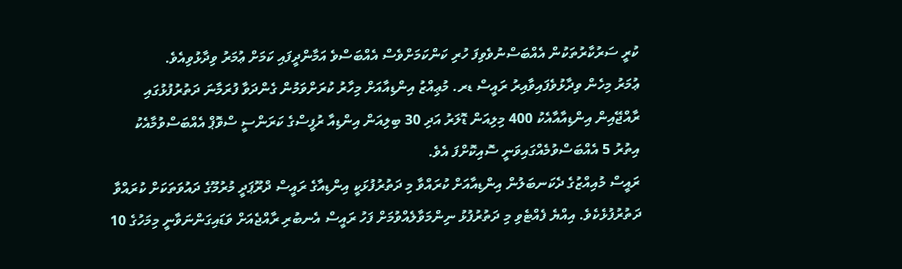ކުރީ ސަރުކާރުތަކުން އެއްބަސްނުވެވިފަ ހުރި ކަންކަމަށްވެސް އެއްބަސްވެ އަމާންދީފައި ކަމަށް ޢުމަރު ވިދާޅުވިއެވެ.
ޢުމަރު މިހެން ވިދާޅުވެފައިވާއިރު ރައީސް ޑރ. މުޢިއްޒު އިންޑިއާއަށް މިހާރު ކުރަށްވަމުން ގެންދަވާ ފުރަމާނަ ދަތުރުފުޅުގައި ރާއްޖޭއިން އިންޑިއާއާއެކު 400 މިލިއަން ޑޮލަރު އަދި 30 ބިލިއަން އިންޑިއާ ރުފީސްގެ ކަރަންސީ ސްވޮޕް އެއްބަސްވުމާއެކު އިތުރު 5 އެއްބަސްވުމެއްގައިވަނީ ސޮއިކޮށްފަ އެވެ.
ރައީސް މުއިއްޒުގެ ދެކަނބަލުން އިންޑިއާއަށް ކުރައްވާ މި ދަތުރުފުޅަކީ އިންޑިއާގެ ރައީސް ދްރޫޕަދީ މުރުމޫގެ ދައުވަތަކަށް ކުރައްވާ ދަތުރުފުޅެކެވެ. އިއްޔެ ފެއްޓެވި މި ދަތުރުފުޅު ނިންމަވާލެއްވުމަށް ފަހު ރައީސް އެނބުރި ރާއްޖެއަށް ވަޑައިގަންނަވާނީ މިމަހުގެ 10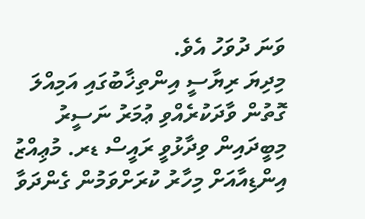ވަނަ ދުވަހު އެވެ.
މިދިޔަ ރިޔާސީ އިންތިޚާބުގައި އަމިއްލަ ގޮތުން ވާދަކުރެއްވި ޢުމަރު ނަސީރު މިބީދައިން ވިދާޅުވީ ރައީސް ޑރ. މުޢިއްޒު އިންޑިއާއަށް މިހާރު ކުރަށްވަމުން ގެންދަވާ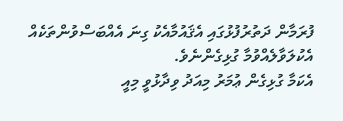ފުރަމާން ދަތުރުފުޅުގައި އެޤައުމާއެކު ގިނަ އެއްބަސްވުންތަކެއް އެކުލަވާލެއްވުމާ ގުޅިގެންނެވެ.
އެކަމާ ގުޅިގެން ޢުމަރު މިއަދު ވިދާޅުވީ މިއީ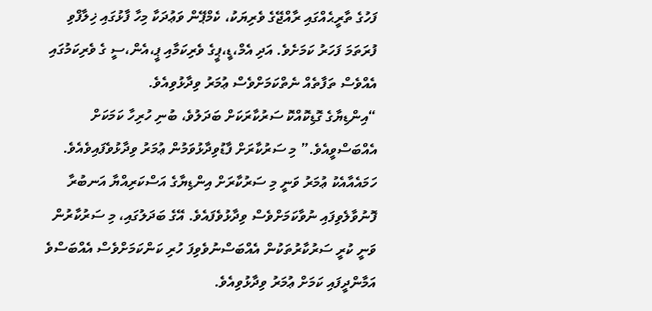ފަހުގެ ތާރީޙެއްގައި ރާއްޖޭގެ ވެރިޔަކު، ކެމްޕޭން ވަޢުދަކާ މިހާ ފާޅުގައި ޚިލާފްވި ފުރަތަމަ ފަހަރު ކަމަށެވެ. އަދި އެމް،ޑީ،ޕީގެ ވެރިކަމާއި ޕީ،އެން،ސީ ގެ ވެރިކަމުގައި އެއްވެސް ތަފާތެއް ނެތްކަމަށްވެސް ޢުމަރު ވިދާޅުވިއެވެ.
“އިންޑިޔާގެ ގޮޑިކޮއްކޮ ސަރުކާރަކަށް ބަދަލުވެ، ބުނި ހުރިހާ ކަމަކަށް އެއްބަސްވީއެވެ.” މި ސަރުކާރަށް ފާޑުވިދާޅުވަމުން ޢުމަރު ވިދާޅުވެފައިވެއެވެ.
ހަމައެއާއެކު ޢުމަރު ވަނީ މި ސަރުކާރަށް އިންޑިޔާގެ އަސްކަރިއްޔާ އަނބުރާ ފޮނުވާލެވިފައި ނުވާކަމަށްވެސް ވިދާޅުވެފައެވެ. އޭގެ ބަދަލުގައި، މި ސަރުކާރުން ވަނީ ކުރީ ސަރުކާރުތަކުން އެއްބަސްނުވެވިފަ ހުރި ކަންކަމަށްވެސް އެއްބަސްވެ އަމާންދީފައި ކަމަށް ޢުމަރު ވިދާޅުވިއެވެ.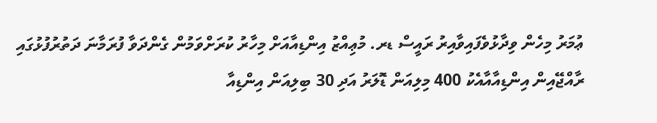ޢުމަރު މިހެން ވިދާޅުވެފައިވާއިރު ރައީސް ޑރ. މުޢިއްޒު އިންޑިއާއަށް މިހާރު ކުރަށްވަމުން ގެންދަވާ ފުރަމާނަ ދަތުރުފުޅުގައި ރާއްޖޭއިން އިންޑިއާއާއެކު 400 މިލިއަން ޑޮލަރު އަދި 30 ބިލިއަން އިންޑިއާ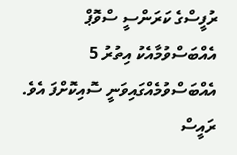ރުފީސްގެ ކަރަންސީ ސްވޮޕް އެއްބަސްވުމާއެކު އިތުރު 5 އެއްބަސްވުމެއްގައިވަނީ ސޮއިކޮށްފަ އެވެ.
ރައީސް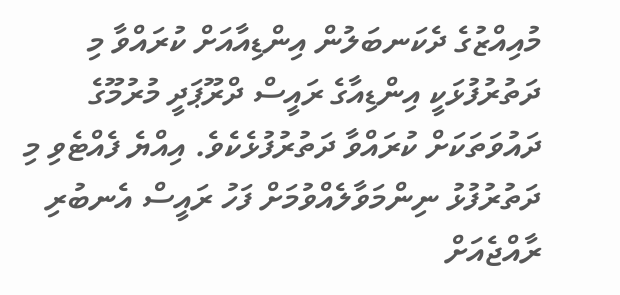މުއިއްޒުގެ ދެކަނބަލުން އިންޑިއާއަށް ކުރައްވާ މި ދަތުރުފުޅަކީ އިންޑިއާގެ ރައީސް ދްރޫޕަދީ މުރުމޫގެ ދައުވަތަކަށް ކުރައްވާ ދަތުރުފުޅެކެވެ. އިއްޔެ ފެއްޓެވި މި ދަތުރުފުޅު ނިންމަވާލެއްވުމަށް ފަހު ރައީސް އެނބުރި ރާއްޖެއަށް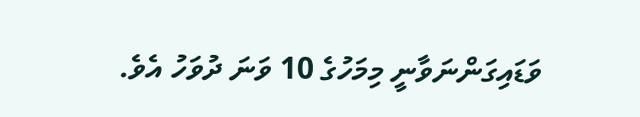ވަޑައިގަންނަވާނީ މިމަހުގެ 10 ވަނަ ދުވަހު އެވެ.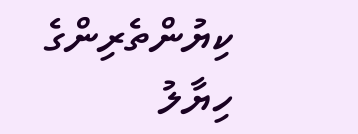ކިޔުންތެރިންގެ ހިޔާލު